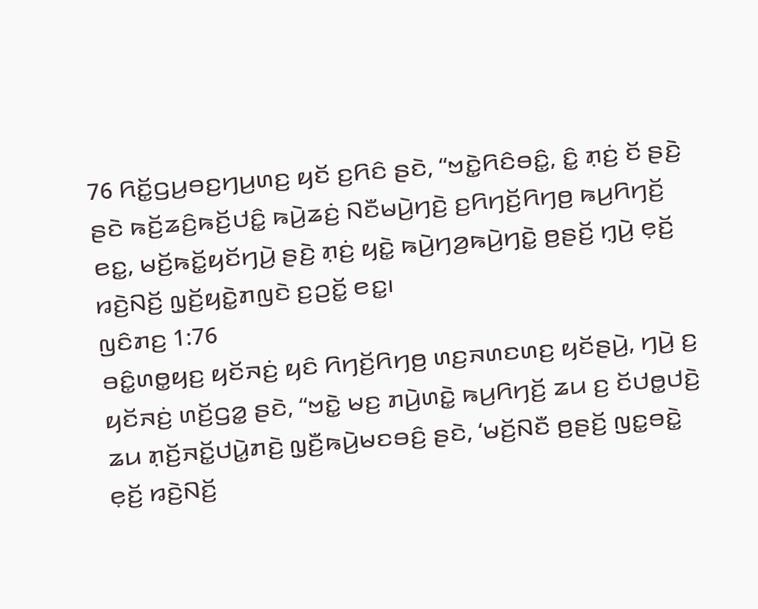76 ꤖꤢꤩ꤭ꤞꤣ꤬ꤋꤢ꤬ꤚꤣ꤬ꤛꤢ꤬ ꤟꤢꤩ ꤢ꤬ꤖꤢꤨ ꤔꤢꤧ, “ꤠꤢꤧ꤭ꤖꤢꤨꤋꤢꤨ꤭, ꤢꤨ꤭ ꤊ꤫ꤢꤦ꤬ ꤢꤩ ꤔꤢꤧ꤬ ꤔꤢꤧ ꤒꤢꤩ꤬ꤘꤢꤨ꤬ꤒꤢꤩ꤬ꤓꤢꤨ꤭ ꤒꤣꤧ꤬ꤘꤢꤦ꤬ ꤡꤢꤪꤗꤣꤧ꤬ꤚꤢꤧ꤬ ꤢ꤬ꤖꤚꤢꤩ꤬ꤖꤚꤥ꤬ ꤒꤣ꤬ꤖꤚꤢꤩ꤬ ꤕꤢ꤭, ꤗꤢꤩ꤬ꤒꤢꤩ꤭ꤟꤢꤩꤚꤣꤧ꤬ ꤔꤢꤧ꤬ ꤊ꤫ꤢꤦ꤬ ꤟꤢꤧ꤭ ꤒꤣꤧ꤬ꤚꤤ꤬ꤒꤣꤧ꤬ꤚꤢꤧ꤭ ꤥ꤬ꤔꤢꤩ꤬ ꤚ꤫ꤣꤧ꤬ ꤕ꤫ꤢꤩ꤬ ꤙꤢꤧ꤬ꤡꤢꤩ꤬ ꤜ꤫ꤢꤩ꤬ꤟꤢꤧ꤭ꤊꤜꤢꤧ ꤢ꤬ꤑꤢꤩ꤭ ꤕꤢ꤭꤯
ꤜꤢꤨꤊꤢ꤬ 1:76
ꤋꤢꤨ꤭ꤛꤥ꤭ꤟꤢ꤬ ꤟꤢꤩꤏꤢꤦ꤬ ꤟꤢꤨ ꤖꤚꤢꤩ꤬ꤖꤚꤥ꤬ ꤛꤢ꤬ꤏꤛꤢꤛꤢ꤬ ꤟꤢꤩꤔꤣꤧ꤬, ꤚꤣꤧ꤬ ꤢ꤬ ꤟꤢꤩꤏꤢꤦ꤬ ꤛꤢꤩ꤬ꤞꤤ꤭ ꤔꤢꤧ, “ꤠꤢꤧ꤭ ꤗꤢ꤬ ꤊꤣꤧ꤬ꤛꤢꤧ꤭ ꤒꤣ꤬ꤖꤚꤢꤩ꤬ ꤘꤣ ꤢ꤬ ꤢꤩꤓꤥ꤭ꤓꤢꤧ꤬ ꤘꤣ ꤊ꤫ꤢꤩ꤬ꤏꤢꤩ꤭ꤓꤣꤧ꤭ꤊꤢꤧ꤬ ꤜ꤫ꤢꤪ꤬ꤒꤣꤧ꤬ꤗꤢꤋꤢꤨ꤬ ꤔꤢꤧ, ‘ꤗꤢꤩ꤬ꤡꤢꤪ ꤥ꤬ꤔꤢꤩ꤬ ꤜꤢ꤭ꤋꤢꤧ꤭ ꤕ꤫ꤢꤩ꤬ ꤙꤢꤧ꤬ꤡꤢꤩ꤬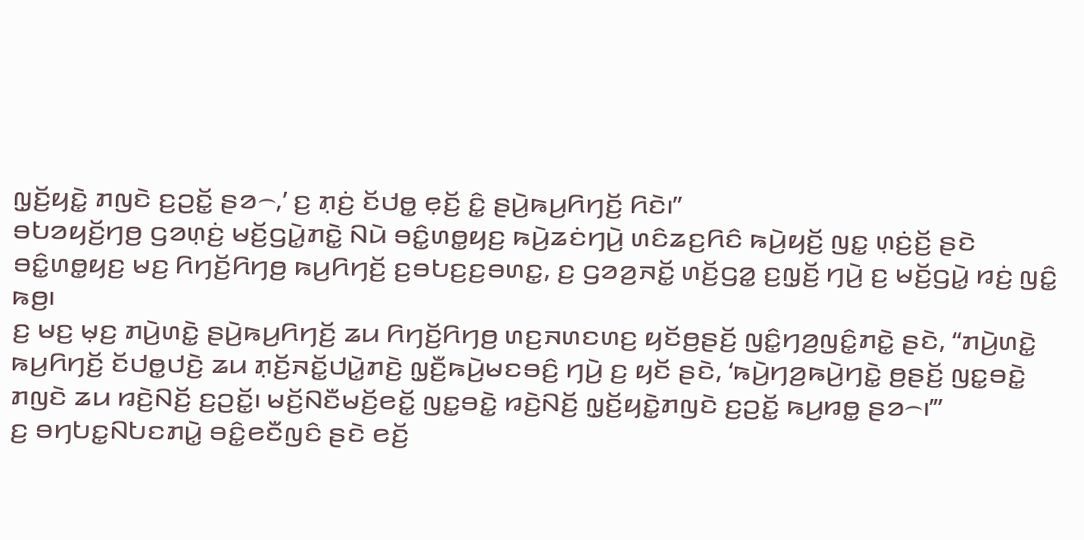ꤜ꤫ꤢꤩ꤬ꤟꤢꤧ꤭ ꤊꤜꤢꤧ ꤢ꤬ꤑꤢꤩ꤭ ꤔꤤ꤮,’ ꤢ꤬ ꤊ꤫ꤢꤦ꤬ ꤢꤩꤓꤥ꤭ ꤕ꤫ꤢꤩ꤬ ꤢꤨ꤭ ꤔꤣꤧ꤬ꤒꤣ꤬ꤖꤚꤢꤩ꤬ ꤖꤢꤧ꤯”
ꤋꤝꤤꤟꤢꤩ꤬ꤚꤥ꤬ ꤞꤤꤛ꤫ꤢꤦ꤬ ꤗꤢꤩ꤬ꤞꤣꤧ꤭ꤊꤢꤧ꤭ ꤡꤣꤧ ꤋꤢꤨ꤭ꤛꤥ꤭ꤟꤢ꤬ ꤒꤣꤧ꤬ꤘꤢꤦꤚꤣꤧ꤬ ꤛꤢꤨꤘꤢ꤬ꤖꤢꤨ ꤒꤣꤧ꤬ꤟꤢꤩ꤬ ꤜꤢ꤭ ꤛ꤫ꤢꤦ꤬ꤢꤩ꤬ ꤔꤢꤧ ꤋꤢꤨ꤭ꤛꤥ꤭ꤟꤢ꤬ ꤗꤢ꤬ ꤖꤚꤢꤩ꤬ꤖꤚꤥ꤬ ꤒꤣ꤬ꤖꤚꤢꤩ꤬ ꤢ꤬ꤋꤝꤢ꤬ꤢ꤬ꤋꤛꤢ꤭, ꤢ꤬ ꤞꤤꤤ꤬ꤏꤢꤩ꤭ ꤛꤢꤩ꤬ꤞꤤ꤭ ꤢ꤬ꤜ꤫ꤢꤩ꤬ ꤚꤣꤧ꤬ ꤢ꤬ ꤗꤢꤩ꤬ꤞꤣꤧ꤭ ꤙꤢꤦ꤬ ꤜꤢꤨ꤭ ꤒꤥ꤬꤯
ꤢ꤬ ꤗꤢ꤬ ꤗ꤫ꤢ꤬ ꤊꤣꤧ꤬ꤛꤢꤧ꤭ ꤔꤣꤧ꤬ꤒꤣ꤬ꤖꤚꤢꤩ꤬ ꤘꤣ ꤖꤚꤢꤩ꤬ꤖꤚꤥ꤬ ꤛꤢ꤬ꤏꤛꤢꤛꤢ꤬ ꤟꤢꤩꤥ꤬ꤔꤢꤩ꤬ ꤜꤢꤨ꤭ꤚꤤ꤬ꤜꤢꤨ꤭ꤊꤢꤧ꤭ ꤔꤢꤧ, “ꤊꤣꤧ꤬ꤛꤢꤧ꤭ ꤒꤣ꤬ꤖꤚꤢꤩ꤬ ꤢꤩꤓꤥ꤭ꤓꤢꤧ꤬ ꤘꤣ ꤊ꤫ꤢꤩ꤬ꤏꤢꤩ꤭ꤓꤣꤧ꤭ꤊꤢꤧ꤬ ꤜ꤫ꤢꤪ꤬ꤒꤣꤧ꤬ꤗꤢꤋꤢꤨ꤬ ꤚꤣꤧ꤬ ꤢ꤬ ꤟꤢꤩ ꤔꤢꤧ, ‘ꤒꤣꤧ꤬ꤚꤤ꤬ꤒꤣꤧ꤬ꤚꤢꤧ꤭ ꤥ꤬ꤔꤢꤩ꤬ ꤜꤢ꤭ꤋꤢꤧ꤭ ꤊꤜꤢꤧ ꤘꤣ ꤙꤢꤧ꤬ꤡꤢꤩ꤬ ꤢ꤬ꤑꤢꤩ꤭꤯ ꤗꤢꤩ꤬ꤡꤢꤪꤗꤢꤩ꤬ꤕꤢꤩ꤭ ꤜꤢ꤭ꤋꤢꤧ꤭ ꤙꤢꤧ꤬ꤡꤢꤩ꤬ ꤜ꤫ꤢꤩ꤬ꤟꤢꤧ꤭ꤊꤜꤢꤧ ꤢ꤬ꤑꤢꤩ꤭ ꤒꤣ꤬ꤙꤥ꤭ ꤔꤤ꤮꤯’”
ꤢ꤬ ꤋꤚꤝꤢ꤭ꤡꤝꤢꤊꤣꤧ꤭ ꤋꤢꤨ꤭ꤕꤢꤪꤜꤢꤨ ꤔꤢꤧ ꤕꤢꤩ꤬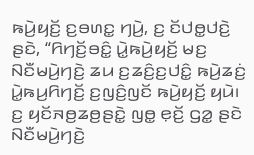ꤒꤣꤧ꤬ꤟꤢꤩ꤬ ꤢ꤬ꤋꤛꤢ꤭ ꤚꤣꤧ꤬, ꤢ꤬ ꤢꤩꤓꤥ꤭ꤓꤢꤧ꤬ ꤔꤢꤧ, “ꤖꤚꤢꤩ꤬ꤋꤢꤨ꤭ ꤣꤧ꤭ꤒꤣꤧ꤬ꤟꤢꤩ꤬ ꤗꤢ꤬ ꤡꤢꤪꤗꤣꤧ꤬ꤚꤢꤧ꤬ ꤘꤣ ꤢ꤬ꤘꤢꤨ꤬ꤢ꤬ꤓꤢꤨ꤭ ꤒꤣꤧ꤬ꤘꤢꤦ꤬ ꤣꤧ꤭ꤒꤣ꤬ꤖꤚꤢꤩ꤬ ꤢ꤬ꤜꤢꤨ꤬ꤜꤢꤩ ꤒꤣꤧ꤬ꤟꤢꤩ꤬ ꤟꤣꤧ꤯ ꤢ꤬ ꤟꤢꤩꤏꤥ꤬ꤘꤥ꤬ꤔꤢꤧ꤭ ꤜꤥ꤭ ꤕ꤫ꤢꤩ꤬ ꤞꤤ꤭ ꤔꤢꤧ ꤡꤢꤪꤗꤣꤧ꤬ꤚꤢꤧ꤬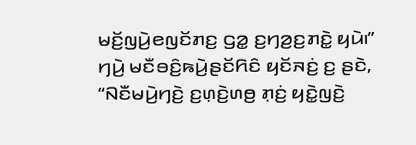ꤗꤢꤩ꤬ꤜꤣꤧ꤬ꤕꤜꤢꤩꤊꤢ꤬ ꤞꤤ꤭ ꤢ꤬ꤚꤤ꤬ꤢ꤬ꤊꤢꤧ꤭ ꤟꤣꤧ꤯”
ꤚꤣꤧ꤬ ꤗꤢꤪꤋꤢꤨ꤬ꤒꤣꤧ꤬ꤔꤢꤩꤖꤢꤨ ꤟꤢꤩꤏꤢꤦ꤬ ꤢ꤬ ꤔꤢꤧ, “ꤡꤢꤪꤗꤣꤧ꤬ꤚꤢꤧ꤬ ꤢ꤬ꤛ꤫ꤢꤧ꤬ꤛꤥ꤬ ꤊ꤫ꤢꤦ꤬ ꤟꤢꤧ꤭ꤜꤢꤧ꤬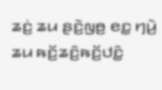ꤘꤢꤦ꤬ ꤘꤣ ꤔꤢꤧ꤬ꤜꤥ꤬ ꤕꤢ꤭ ꤚꤣꤧ꤬ ꤘꤣ ꤒꤢꤩ꤬ꤘꤢꤨ꤬ꤒꤢꤩ꤬ꤓꤢꤨ꤭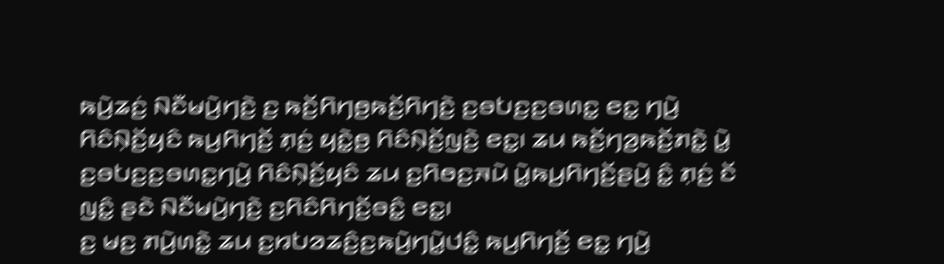ꤒꤣꤧ꤬ꤘꤢꤦ꤬ ꤡꤢꤪꤗꤣꤧ꤬ꤚꤢꤧ꤬ ꤢ꤬ ꤒꤢꤩ꤬ꤖꤚꤥ꤬ꤒꤢꤩ꤬ꤖꤚꤢꤧ꤬ ꤢ꤬ꤋꤝꤢ꤬ꤢ꤬ꤋꤛꤢ꤭ ꤕꤢ꤭ ꤚꤣꤧ꤬ ꤖꤢꤨꤡ꤫ꤢꤩ꤬ꤟꤢꤨ ꤒꤣ꤬ꤖꤚꤢꤩ꤬ ꤊ꤫ꤢꤦ꤬ ꤟꤢꤧ꤭ꤥ꤬ ꤖꤢꤨꤡ꤫ꤢꤩ꤬ꤜꤢꤧ꤬ ꤕꤢ꤭꤯ ꤘꤣ ꤒꤢꤩ꤬ꤚꤤ꤬ꤒꤢꤩ꤬ꤊꤢꤧ꤭ ꤣꤧ꤭ ꤢ꤬ꤋꤝꤢ꤬ꤢ꤬ꤋꤛꤢ꤭ꤚꤣꤧ꤬ ꤖꤢꤨꤡ꤫ꤢꤩ꤬ꤟꤢꤨ ꤘꤣ ꤢ꤬ꤖꤥꤢ꤬ꤏꤣꤧ ꤣꤧ꤭ꤒꤣ꤬ꤖꤚꤢꤩ꤬ꤔꤣꤧ꤬ ꤢꤨ꤭ ꤊ꤫ꤢꤦ꤬ ꤢꤩ ꤜꤢꤨ꤭ ꤔꤢꤧ ꤡꤢꤪꤗꤣꤧ꤬ꤚꤢꤧ꤬ ꤢ꤬ꤖꤢꤨꤖꤚꤢꤩ꤬ꤋꤢꤨ꤭ ꤕꤢ꤭꤯
ꤢ꤬ ꤗꤢ꤬ ꤊꤣꤧ꤬ꤛꤢꤧ꤭ ꤘꤣ ꤢ꤬ꤙꤝꤤꤘꤢꤨ꤬ꤢ꤬ꤒꤣꤧ꤬ꤚꤣꤧ꤭ꤓꤢꤨ꤭ ꤒꤣ꤬ꤖꤚꤢꤩ꤬ ꤕꤢ꤭ ꤚꤣꤧ꤬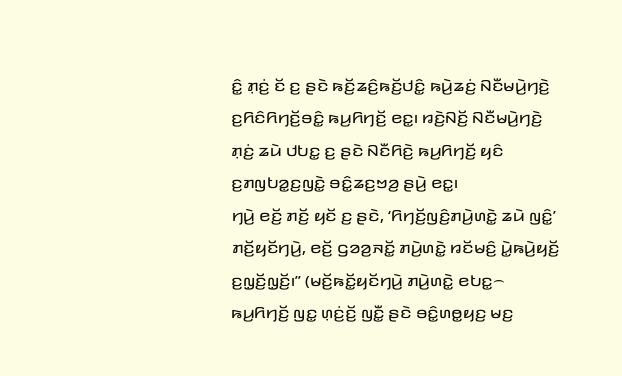ꤢꤨ꤭ ꤊ꤫ꤢꤦ꤬ ꤢꤩ ꤢ꤬ ꤔꤢꤧ ꤒꤢꤩ꤬ꤘꤢꤨ꤬ꤒꤢꤩ꤬ꤓꤢꤨ꤭ ꤒꤣꤧ꤬ꤘꤢꤦ꤬ ꤡꤢꤪꤗꤣꤧ꤬ꤚꤢꤧ꤬ ꤢ꤬ꤖꤢꤨꤖꤚꤢꤩ꤬ꤋꤢꤨ꤭ ꤒꤣ꤬ꤖꤚꤢꤩ꤬ ꤕꤢ꤭꤯ ꤙꤢꤧ꤬ꤡꤢꤩ꤬ ꤡꤢꤪꤗꤣꤧ꤬ꤚꤢꤧ꤬ ꤊ꤫ꤢꤦ꤬ ꤘꤣꤧ ꤓꤝꤢ꤭ ꤢ꤬ ꤔꤢꤧ ꤡꤢꤪꤖꤢꤧ꤬ ꤒꤣ꤬ꤖꤚꤢꤩ꤬ ꤟꤢꤨ ꤢ꤬ꤊꤜꤝꤤ꤭ꤢ꤬ꤜꤢꤧ꤭ ꤋꤢꤨ꤭ꤘꤢ꤬ꤠꤤ꤬ ꤔꤣꤧ꤬ ꤕꤢ꤭꤯
ꤚꤣꤧ꤬ ꤕꤢꤩ꤬ ꤊꤢꤩ꤬ ꤟꤢꤩ ꤢ꤬ ꤔꤢꤧ, ‘ꤖꤚꤢꤩ꤬ꤜꤢꤨ꤬ꤊꤣꤧ꤬ꤛꤢꤧ꤭ ꤘꤣꤧ ꤜꤢꤨ꤭’ ꤊꤢꤩ꤬ꤟꤢꤩꤚꤣꤧ꤬, ꤕꤢꤩ꤬ ꤞꤤꤤ꤬ꤏꤢꤩ꤭ ꤊꤣꤧ꤬ꤛꤢꤧ꤭ ꤙꤢꤩꤗꤢꤨ꤬ ꤣꤧ꤭ꤒꤣꤧ꤬ꤟꤢꤩ꤬ ꤢ꤬ꤜ꤫ꤢꤩ꤬ꤜ꤫ꤢꤩ꤬꤯” (ꤗꤢꤩ꤬ꤒꤢꤩ꤭ꤟꤢꤩꤚꤣꤧ꤬ ꤊꤣꤧ꤬ꤛꤢꤧ꤭ ꤕꤝꤢ꤭꤮ ꤒꤣ꤬ꤖꤚꤢꤩ꤬ ꤜꤢ꤭ ꤛ꤫ꤢꤦ꤬ꤢꤩ꤬ ꤜꤢꤪ꤭ ꤔꤢꤧ ꤋꤢꤨ꤭ꤛꤥ꤭ꤟꤢ꤬ ꤗꤢ꤬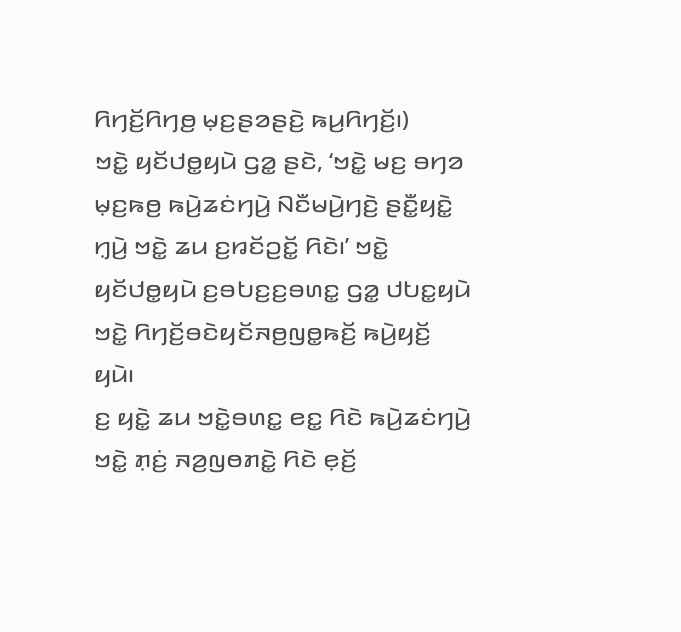ꤖꤚꤢꤩ꤬ꤖꤚꤥ꤬ ꤗ꤫ꤢ꤬ꤔꤤꤔꤢꤧ꤬ ꤒꤣ꤬ꤖꤚꤢꤩ꤬꤯)
ꤠꤢꤧ꤭ ꤟꤢꤩꤓꤥ꤭ꤟꤣꤧ ꤞꤤ꤭ ꤔꤢꤧ, ‘ꤠꤢꤧ꤭ ꤗꤢ꤬ ꤋꤚꤤ ꤗ꤫ꤢ꤬ꤒꤥ꤬ ꤒꤣꤧ꤬ꤘꤢꤦꤚꤣꤧ꤬ ꤡꤢꤪꤗꤣꤧ꤬ꤚꤢꤧ꤬ ꤔꤢꤪ꤭ꤟꤢꤧ꤭ ꤚ꤫ꤣꤧ꤬ ꤠꤢꤧ꤭ ꤘꤣ ꤢ꤬ꤙꤢꤩꤑꤢꤩ꤭ ꤖꤢꤧ꤯’ ꤠꤢꤧ꤭ ꤟꤢꤩꤓꤥ꤭ꤟꤣꤧ ꤢ꤬ꤋꤝꤢ꤬ꤢ꤬ꤋꤛꤢ꤭ ꤞꤤ꤭ ꤓꤝꤢ꤭ꤟꤣꤧ ꤠꤢꤧ꤭ ꤖꤚꤢꤩ꤬ꤋꤢꤧꤟꤢꤩꤏꤥ꤬ꤜꤥ꤭ꤒꤢꤩ꤬ ꤒꤣꤧ꤬ꤟꤢꤩ꤬ ꤟꤣꤧ꤯
ꤢ꤬ ꤟꤢꤧ꤭ ꤘꤣ ꤠꤢꤧ꤭ꤋꤛꤢ꤭ ꤕꤢ꤭ ꤖꤢꤧ ꤒꤣꤧ꤬ꤘꤢꤦꤚꤣꤧ꤬ ꤠꤢꤧ꤭ ꤊ꤫ꤢꤦ꤬ ꤏꤤ꤬ꤜꤥꤊꤢꤧ꤭ ꤖꤢꤧ ꤕ꤫ꤢꤩ꤬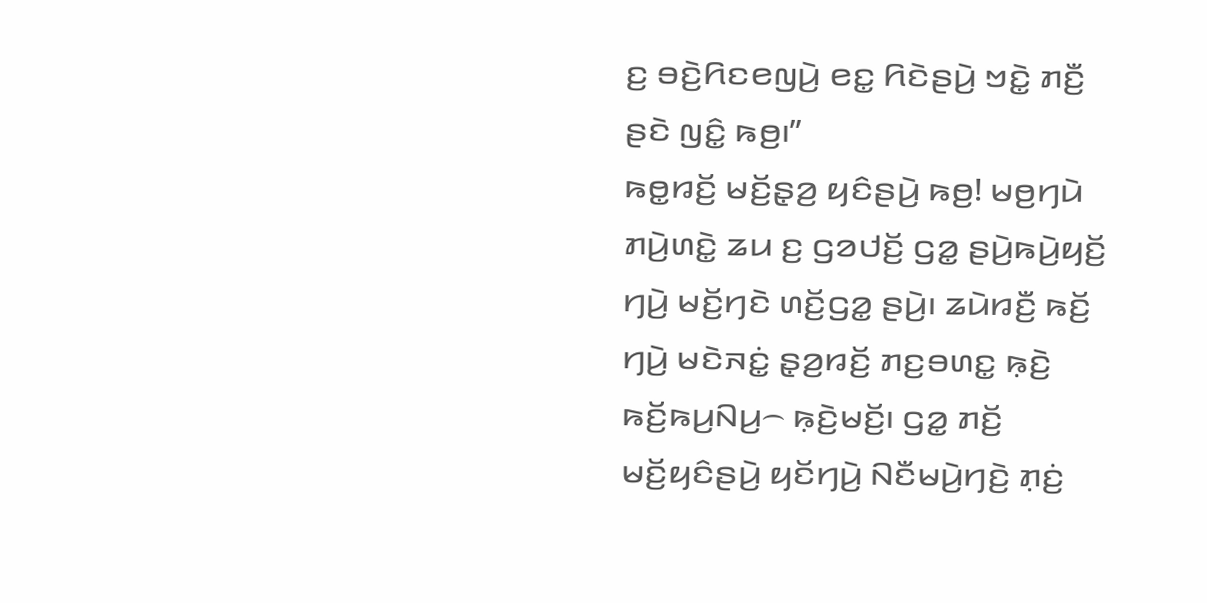ꤢ꤬ ꤋꤢꤧ꤬ꤖꤢꤕꤜꤣꤧ꤬ ꤕꤢ꤭ ꤖꤢꤧꤔꤣꤧ꤬ ꤠꤢꤧ꤭ ꤊꤢꤪ꤬ ꤔꤢꤧ ꤜꤢꤨ꤭ ꤒꤥ꤬꤯”
ꤒꤥ꤭ꤙꤢꤩ꤬ ꤗꤢꤩ꤬ꤔ꤫ꤤ꤬ ꤟꤢꤨꤔꤣꤧ꤬ ꤒꤥ꤬! ꤗꤥ꤬ꤚꤣꤧ ꤊꤣꤧ꤬ꤛꤢꤧ꤭ ꤘꤣ ꤢ꤬ ꤞꤤꤓꤢꤩ꤬ ꤞꤤ꤭ ꤔꤣꤧ꤬ꤒꤣꤧ꤬ꤟꤢꤩ꤬ ꤚꤣꤧ꤬ ꤗꤢꤩ꤬ꤚꤢꤧ ꤛꤢꤩ꤬ꤞꤤ꤭ ꤔꤣꤧ꤬꤯ ꤘꤣꤧꤙꤢꤪ꤬ ꤒꤢꤩ꤬ ꤚꤣꤧ꤬ ꤗꤢꤧꤏꤢꤦ꤭ ꤔ꤫ꤤ꤬ꤙꤢꤩ꤬ ꤊꤢ꤬ꤋꤛꤢ꤭ ꤒ꤫ꤢꤧ꤬ ꤒꤢꤩ꤬ꤒꤣ꤬ꤡꤣ꤬꤮ ꤒ꤫ꤢꤧ꤬ꤗꤢꤩ꤬꤯ ꤞꤤ꤭ ꤊꤢꤩ꤬ ꤗꤢꤩ꤬ꤟꤢꤨꤔꤣꤧ꤬ ꤟꤢꤩꤚꤣꤧ꤬ ꤡꤢꤪꤗꤣꤧ꤬ꤚꤢꤧ꤬ ꤊ꤫ꤢꤦ꤬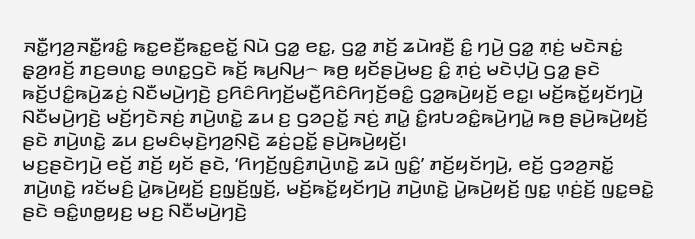ꤏꤢꤪ꤭ꤚꤤ꤬ꤏꤢꤪ꤭ꤙꤢꤨ꤭ ꤒꤢ꤭ꤕꤢꤪ꤬ꤒꤢ꤭ꤕꤢꤩ꤭ ꤡꤣꤧ ꤞꤤ꤭ ꤕꤢ꤭, ꤞꤤ꤭ ꤊꤢꤩ꤬ ꤘꤣꤧꤙꤢꤪ꤬ ꤢꤨ꤭ ꤚꤣꤧ꤬ ꤞꤤ꤭ ꤊ꤫ꤢꤦ꤬ ꤗꤢꤧꤏꤢꤦ꤭ ꤔ꤫ꤤ꤬ꤙꤢꤩ꤬ ꤊꤢ꤬ꤋꤛꤢ꤭ ꤋꤛꤢ꤭ꤞꤢꤧ ꤒꤢꤩ꤬ ꤒꤣ꤬ꤡꤣ꤬꤮ ꤒꤥ꤬ ꤟꤢꤩꤔꤣꤧ꤬ꤗꤢ꤬ ꤢꤨ꤭ ꤊ꤫ꤢꤦ꤬ ꤗꤢꤧꤓ꤫ꤣꤧ꤬ ꤞꤤ꤭ ꤔꤢꤧ ꤒꤢꤩ꤬ꤓꤢꤨ꤭ꤒꤣꤧ꤬ꤘꤢꤦ꤬ ꤡꤢꤪꤗꤣꤧ꤬ꤚꤢꤧ꤬ ꤢ꤬ꤖꤢꤨꤖꤚꤢꤩ꤬ꤗꤢꤪ꤬ꤖꤢꤨꤖꤚꤢꤩ꤬ꤋꤢꤨ꤭ ꤞꤤ꤭ꤒꤣꤧ꤬ꤟꤢꤩ꤬ ꤕꤢ꤭꤯ ꤗꤢꤩ꤬ꤒꤢꤩ꤭ꤟꤢꤩꤚꤣꤧ꤬ ꤡꤢꤪꤗꤣꤧ꤬ꤚꤢꤧ꤬ ꤗꤢꤩ꤬ꤚꤢꤧꤏꤢꤦ꤬ ꤊꤣꤧ꤬ꤛꤢꤧ꤭ ꤘꤣ ꤢ꤬ ꤞꤤꤑꤢꤩ꤭ ꤏꤢꤦ꤬ ꤊꤣꤧ꤭ ꤢꤨ꤭ꤙꤝꤤꤢꤨ꤭ꤒꤣꤧ꤬ꤚꤣꤧ꤭ ꤒꤥ꤬ ꤔꤣꤧ꤬ꤒꤣꤧ꤬ꤟꤢꤩ꤬ ꤔꤢꤧ ꤊꤣꤧ꤬ꤛꤢꤧ꤭ ꤘꤣ ꤢ꤬ꤗꤢꤨꤗ꤫ꤢꤧ꤬ꤚꤤ꤬ꤡ꤫ꤢꤧ꤬ ꤘꤢꤦ꤬ꤑꤢꤩ꤭ ꤔꤣꤧ꤬ꤒꤣꤧ꤬ꤟꤢꤩ꤬꤯
ꤗꤢ꤬ꤔꤢꤧꤚꤣꤧ꤬ ꤕꤢꤩ꤬ ꤊꤢꤩ꤬ ꤟꤢꤩ ꤔꤢꤧ, ‘ꤖꤚꤢꤩ꤬ꤜꤢꤨ꤬ꤊꤣꤧ꤬ꤛꤢꤧ꤭ ꤘꤣꤧ ꤜꤢꤨ꤭’ ꤊꤢꤩ꤬ꤟꤢꤩꤚꤣꤧ꤬, ꤕꤢꤩ꤬ ꤞꤤꤤ꤬ꤏꤢꤩ꤭ ꤊꤣꤧ꤬ꤛꤢꤧ꤭ ꤙꤢꤩꤗꤢꤨ꤬ ꤣꤧ꤭ꤒꤣꤧ꤬ꤟꤢꤩ꤬ ꤢ꤬ꤜ꤫ꤢꤩ꤬ꤜ꤫ꤢꤩ꤬, ꤗꤢꤩ꤬ꤒꤢꤩ꤭ꤟꤢꤩꤚꤣꤧ꤬ ꤊꤣꤧ꤬ꤛꤢꤧ꤭ ꤣꤧ꤭ꤒꤣꤧ꤬ꤟꤢꤩ꤬ ꤜꤢ꤭ ꤛ꤫ꤢꤦ꤬ꤢꤩ꤬ ꤜꤢ꤭ꤋꤢꤧ꤭ ꤔꤢꤧ ꤋꤢꤨ꤭ꤛꤥ꤭ꤟꤢ꤬ ꤗꤢ꤬ ꤡꤢꤪꤗꤣꤧ꤬ꤚꤢꤧ꤬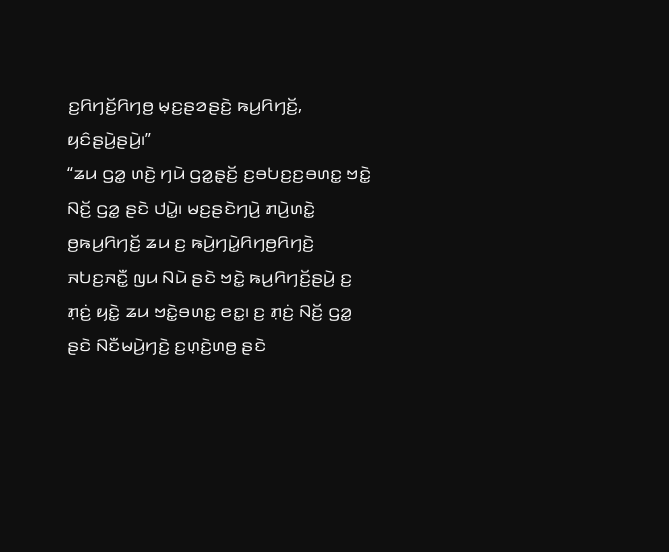ꤢ꤬ꤖꤚꤢꤩ꤬ꤖꤚꤥ꤬ ꤗ꤫ꤢ꤬ꤔꤤꤔꤢꤧ꤬ ꤒꤣ꤬ꤖꤚꤢꤩ꤬, ꤟꤢꤨꤔꤣꤧ꤬ꤔꤣꤧ꤬꤯”
“ꤘꤣ ꤞꤤ꤭ ꤛꤢꤧ꤬ ꤚꤣꤧ ꤞꤤ꤭ꤔ꤫ꤢꤩ꤬ ꤢ꤬ꤋꤝꤢ꤬ꤢ꤬ꤋꤛꤢ꤭ ꤠꤢꤧ꤭ ꤡꤢꤩ꤬ ꤞꤤ꤭ ꤔꤢꤧ ꤓꤣꤧ꤭꤯ ꤗꤢ꤬ꤔꤢꤧꤚꤣꤧ꤬ ꤊꤣꤧ꤬ꤛꤢꤧ꤭ ꤥ꤬ꤒꤣ꤬ꤖꤚꤢꤩ꤬ ꤘꤣ ꤢ꤬ ꤒꤣꤧ꤬ꤚꤣꤧ꤭ꤖꤚꤥ꤬ꤖꤚꤢꤧ꤬ ꤏꤝꤢ꤬ꤏꤢꤪ꤭ ꤜꤣ ꤡꤣꤧ ꤔꤢꤧ ꤠꤢꤧ꤭ ꤒꤣ꤬ꤖꤚꤢꤩ꤬ꤔꤣꤧ꤬ ꤢ꤬ ꤊ꤫ꤢꤦ꤬ ꤟꤢꤧ꤭ ꤘꤣ ꤠꤢꤧ꤭ꤋꤛꤢ꤭ ꤕꤢ꤭꤯ ꤢ꤬ ꤊ꤫ꤢꤦ꤬ ꤡꤢꤩ꤬ ꤞꤤ꤭ ꤔꤢꤧ ꤡꤢꤪꤗꤣꤧ꤬ꤚꤢꤧ꤬ ꤢ꤬ꤛ꤫ꤢꤧ꤬ꤛꤥ꤬ ꤔꤢꤧ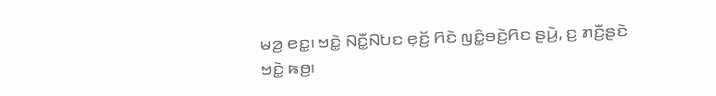ꤗꤤ꤬ ꤕꤢ꤭꤯ ꤠꤢꤧ꤭ ꤡꤢꤪ꤭ꤡꤝꤢ ꤕ꤫ꤢꤩ꤬ ꤖꤢꤧ ꤜꤢꤨ꤭ꤋꤢꤧ꤬ꤖꤢ ꤔꤣꤧ꤬, ꤢ꤬ ꤊꤢꤪ꤬ꤔꤢꤧ ꤠꤢꤧ꤭ ꤒꤥ꤬꤯